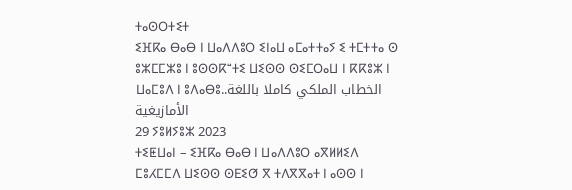ⵜⴰⵙⵔⵜⵉⵜ
ⵉⴼⴽⴰ ⴱⴰⴱ ⵏ ⵡⴰⴷⴷⵓⵔ ⵉⵏⴰⵡ ⴰⵎⴰⵜⵜⴰⵢ ⵉ ⵜⵎⵜⵜⴰ ⵙ ⵓⵣⵎⵎⵣⵓ ⵏ ⵓⵙⵙⴽⵯⵜⵉ ⵡⵉⵙⵙ ⵙⵉⵎⵔⴰⵡ ⵏ ⴽⴽⵓⵣ ⵏ ⵡⴰⵎⵓⴷ ⵏ ⵓⴷⴰⴱⵓ..الخطاب الملكي كاملا باللغة الأمازيغية
29 ⵢⵓⵍⵢⵓⵣ 2023
ⵜⵉⵟⵡⴰⵏ – ⵉⴼⴽⴰ ⴱⴰⴱ ⵏ ⵡⴰⴷⴷⵓⵔ ⴰⴳⵍⵍⵉⴷ ⵎⵓⵃⵎⵎⴷ ⵡⵉⵙⵙ ⵙⴹⵉⵚ ⴳ ⵜⴷⴳⴳⴰⵜ ⵏ ⴰⵙⵙ ⵏ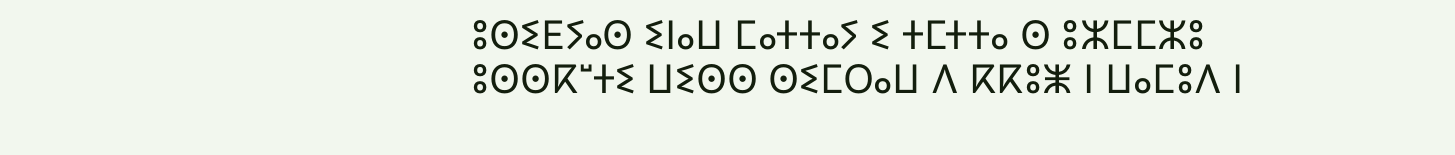ⵓⵙⵉⴹⵢⴰⵙ ⵉⵏⴰⵡ ⵎⴰⵜⵜⴰⵢ ⵉ ⵜⵎⵜⵜⴰ ⵙ ⵓⵣⵎⵎⵣⵓ ⵓⵙⵙⴽⵯⵜⵉ ⵡⵉⵙⵙ ⵙⵉⵎⵔⴰⵡ ⴷ ⴽⴽⵓⵥ ⵏ ⵡⴰⵎⵓⴷ ⵏ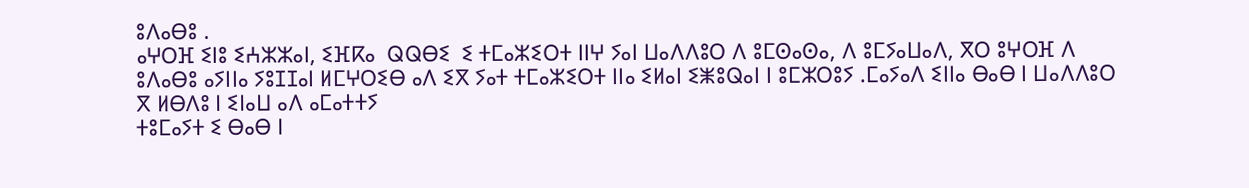ⵓⴷⴰⴱⵓ .
ⴰⵖⵔⴼ ⵉⵏⵓ ⵉⵄⵣⵣⴰⵏ, ⵉⴼⴽⴰ  ⵕⵕⴱⵉ  ⵉ ⵜⵎⴰⵣⵉⵔⵜ ⵏⵏⵖ ⵢⴰⵏ ⵡⴰⴷⴷⵓⵔ ⴷ ⵓⵎⵙⴰⵙⴰ, ⴷ ⵓⵎⵢⴰⵡⴰⴷ, ⴳⵔ ⵓⵖⵔⴼ ⴷ ⵓⴷⴰⴱⵓ ⴰⵢⵏⵏⴰ ⵢⵓⵊⵊⴰⵏ ⵍⵎⵖⵔⵉⴱ ⴰⴷ ⵉⴳ ⵢⴰⵜ ⵜⵎⴰⵣⵉⵔⵜ ⵏⵏⴰ ⵉⵍⴰⵏ ⵉⵥⵓⵕⴰⵏ ⵏ ⵓⵎⵣⵔⵓⵢ .ⵎⴰⵢⴰⴷ ⵉⵏⵏⴰ ⴱⴰⴱ ⵏ ⵡⴰⴷⴷⵓⵔ ⴳ ⵍⴱⴷⵓ ⵏ ⵉⵏⴰⵡ ⴰⴷ ⴰⵎⴰⵜⵜⵢ
ⵜⵓⵎⴰⵢⵜ ⵉ ⴱⴰⴱ ⵏ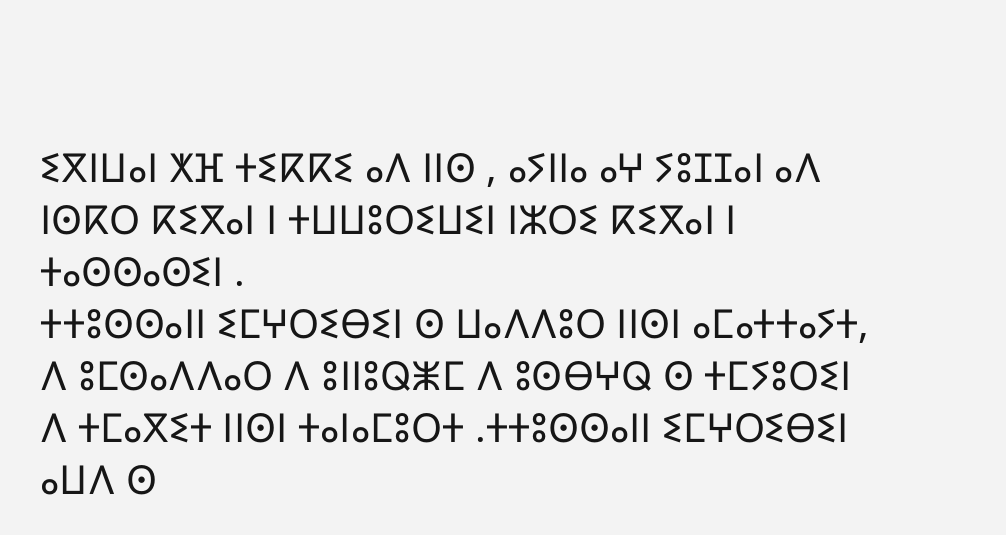ⵉⴳⵏⵡⴰⵏ ⵅⴼ ⵜⵉⴽⴽⵉ ⴰⴷ ⵏⵏⵙ , ⴰⵢⵏⵏⴰ ⴰⵖ ⵢⵓⵊⵊⴰⵏ ⴰⴷ ⵏⵙⴽⵔ ⴽⵉⴳⴰⵏ ⵏ ⵜⵡⵡⵓⵔⵉⵡⵉⵏ ⵏⵣⵔⵉ ⴽⵉⴳⴰⵏ ⵏ ⵜⴰⵙⵙⴰⵙⵉⵏ .
ⵜⵜⵓⵙⵙⴰⵏⵏ ⵉⵎⵖⵔⵉⴱⵉⵏ ⵙ ⵡⴰⴷⴷⵓⵔ ⵏⵏⵙⵏ ⴰⵎⴰⵜⵜⴰⵢⵜ, ⴷ ⵓⵎⵙⴰⴷⴷⴰⵔ ⴷ ⵓⵏⵏⵓⵕⵥⵎ ⴷ ⵓⵙⴱⵖⵕ ⵙ ⵜⵎⵢⵓⵔⵉⵏ ⴷ ⵜⵎⴰⴳⵉⵜ ⵏⵏⵙⵏ ⵜⴰⵏⴰⵎⵓⵔⵜ .ⵜⵜⵓⵙⵙⴰⵏⵏ ⵉⵎⵖⵔⵉⴱⵉⵏ ⴰⵡⴷ ⵙ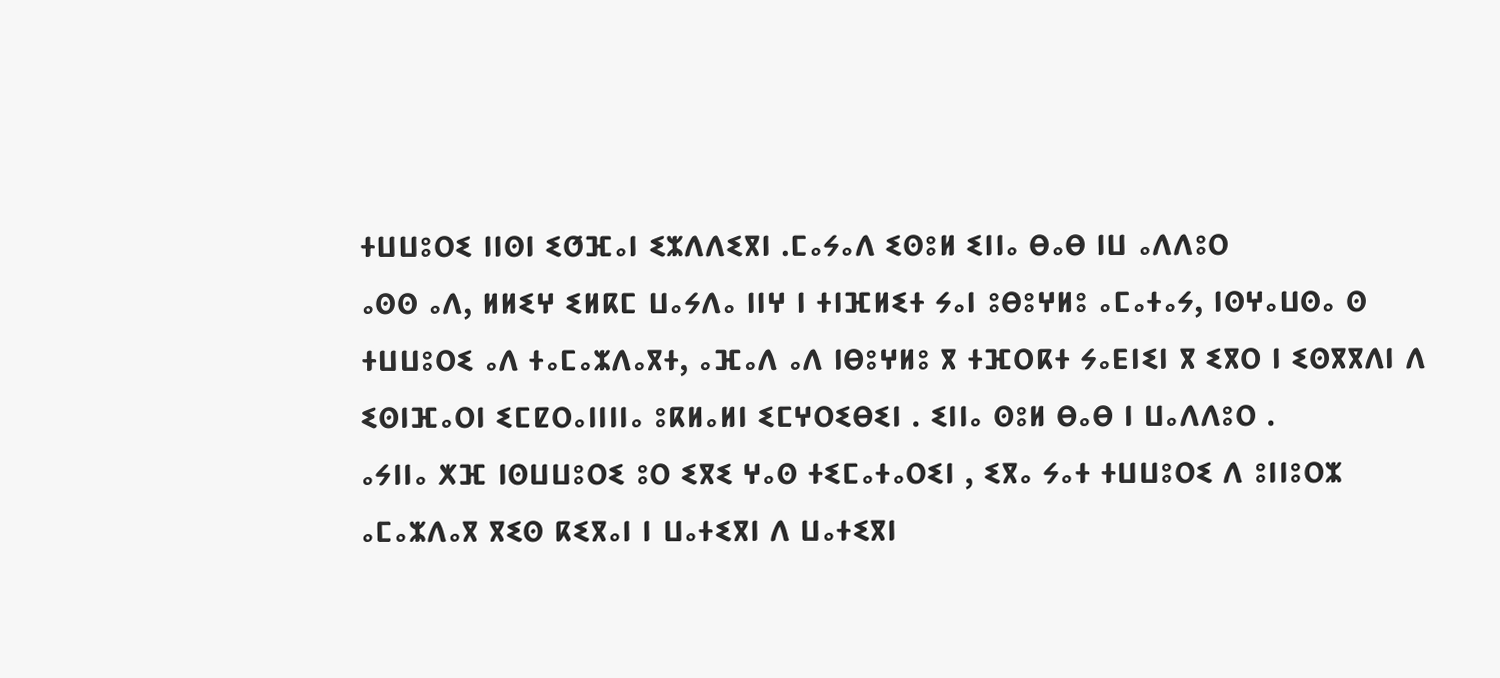ⵜⵡⵡⵓⵔⵉ ⵏⵏⵙⵏ ⵉⵚⴼⴰⵏ ⵉⵣⴷⴷⵉⴳⵏ .ⵎⴰⵢⴰⴷ ⵉⵙⵓⵍ ⵉⵏⵏⴰ ⴱⴰⴱ ⵏⵡ ⴰⴷⴷⵓⵔ
ⴰⵙⵙ ⴰⴷ, ⵍⵍⵉⵖ ⵉⵍⴽⵎ ⵡⴰⵢⴷⴰ ⵏⵏⵖ ⵏ ⵜⵏⴼⵍⵉⵜ ⵢⴰⵏ ⵓⴱⵓⵖⵍⵓ ⴰⵎⴰⵜⴰⵢ, ⵏⵙⵖⴰⵡⵙⴰ ⵙ ⵜⵡⵡⵓⵔⵉ ⴰⴷ ⵜⴰⵎⴰⵣⴷⴰⴳⵜ, ⴰⴼⴰⴷ ⴰⴷ ⵏⴱⵓⵖⵍⵓ ⴳ ⵜⴼⵔⴽⵜ ⵢⴰⴹⵏⵉⵏ ⴳ ⵉⴳⵔ ⵏ ⵉⵙⴳⴳⴷⵏ ⴷ ⵉⵙⵏⴼⴰⵔⵏ ⵉⵎⵇⵔⴰⵏⵏⵏⵏⴰ ⵓⴽⵍⴰⵍⵏ ⵉⵎⵖⵔⵉⴱⵉⵏ . ⵉⵏⵏⴰ ⵙⵓⵍ ⴱⴰⴱ ⵏ ⵡⴰⴷⴷⵓⵔ .
ⴰⵢⵏⵏⴰ ⵅⴼ ⵏⵙⵡⵡⵓⵔⵉ ⵓⵔ ⵉⴳⵉ ⵖⴰⵙ ⵜⵉⵎⴰⵜⴰⵔⵉⵏ , ⵉⴳⴰ ⵢⴰⵜ ⵜⵡⵡⵓⵔⵉ ⴷ ⵓⵏⵏⵓⵔⵣ ⴰⵎⴰⵣⴷⴰⴳ ⴳⵉⵙ ⴽⵉⴳⴰⵏ ⵏ ⵡⴰⵜⵉⴳⵏ ⴷ ⵡⴰⵜⵉⴳⵏ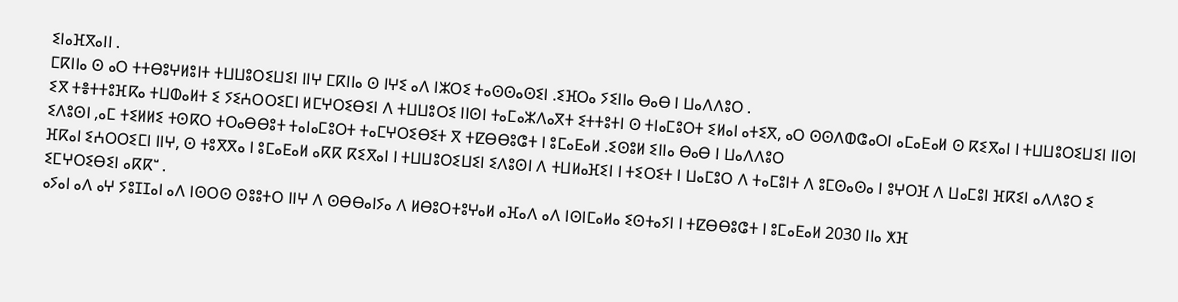ⵉⵏⴰⴼⴳⴰⵏⵏ .
ⵎⴽⵏⵏⴰ ⵙ ⴰⵔ ⵜⵜⴱⵓⵖⵍⵓⵏⵜ ⵜⵡⵡⵓⵔⵉⵡⵉⵏ ⵏⵏⵖ ⵎⴽⵏⵏⴰ ⵙ ⵏⵖⵉ ⴰⴷ ⵏⵣⵔⵉ ⵜⴰⵙⵙⴰⵙⵉⵏ .ⵉⴼⵔⴰ ⵢⵉⵏⵏⴰ ⴱⴰⴱ ⵏ ⵡⴰⴷⴷⵓⵔ .
ⵉⴳ ⵜⴻⵜⵜⵓⴼⴽⴰ ⵜⵡⵀⴰⵍⵜ ⵉ ⵢⵉⵄⵔⵔⵉⵎⵏ ⵍⵎⵖⵔⵉⴱⵉⵏ ⴷ ⵜⵡⵡⵓⵔⵉ ⵏⵏⵙⵏ ⵜⴰⵎⴰⵣⴷⴰⴳⵜ ⵉⵜⵜⵓⵜⵏ ⵙ ⵜⵏⴰⵎⵓⵔⵜ ⵉⵍⴰⵏ ⴰⵜⵉⴳ, ⴰⵔ ⵙⵙⴷⵀⵛⴰⵔⵏ ⴰⵎⴰⴹⴰⵍ ⵙ ⴽⵉⴳⴰⵏ ⵏ ⵜⵡⵡⵓⵔⵉⵡⵉⵏ ⵏⵏⵙⵏ ⵉⴷⵓⵙⵏ ,ⴰⵎ ⵜⵉⵍⵍⵉ ⵜⵙⴽⵔ ⵜⵔⴰⴱⴱⵓⵜ ⵜⴰⵏⴰⵎⵓⵔⵜ ⵜⴰⵎⵖⵔⵉⴱⵉⵜ ⴳ ⵜⵇⴱⴱⵓⵛⵜ ⵏ ⵓⵎⴰⴹⴰⵍ .ⵉⵙⵓⵍ ⵉⵏⵏⴰ ⴱⴰⴱ ⵏ ⵡⴰⴷⴷⵓⵔ
ⴼⴽⴰⵏ ⵉⵄⵔⵔⵉⵎⵏ ⵏⵏⵖ, ⵙ ⵜⵓⴳⴳⴰ ⵏ ⵓⵎⴰⴹⴰⵍ ⴰⴽⴽ ⴽⵉⴳⴰⵏ ⵏ ⵜⵡⵡⵓⵔⵉⵡⵉⵏ ⵉⴷⵓⵙⵏ ⴷ ⵜⵡⵍⴰⴼⵉⵏ ⵏ ⵜⵉⵔⵉⵜ ⵏ ⵡⴰⵎⵓⵔ ⴷ ⵜⴰⵎⵓⵏⵜ ⴷ ⵓⵎⵙⴰⵙⴰ ⵏ ⵓⵖⵔⴼ ⴷ ⵡⴰⵎⵓⵏ ⴼⴽⵉⵏ ⴰⴷⴷⵓⵔ ⵉ ⵉⵎⵖⵔⵉⴱⵉⵏ ⴰⴽⴽⵯ .
ⴰⵢⴰⵏ ⴰⴷ ⴰⵖ ⵢⵓⵊⵊⴰⵏ ⴰⴷ ⵏⵙⵔⵙ ⵙⵓⵓⵜⵔ ⵏⵏⵖ ⴷ ⵙⴱⴱⴰⵏⵢⴰ ⴷ ⵍⴱⵓⵔⵜⵓⵖⴰⵍ ⴰⴼⴰⴷ ⴰⴷ ⵏⵙⵏⵎⴰⵍⴰ ⵉⵙⵜⴰⵢⵏ ⵏ ⵜⵇⴱⴱⵓⵛⵜ ⵏ ⵓⵎⴰⴹⴰⵍ 2030 ⵏⵏⴰ ⵅⴼ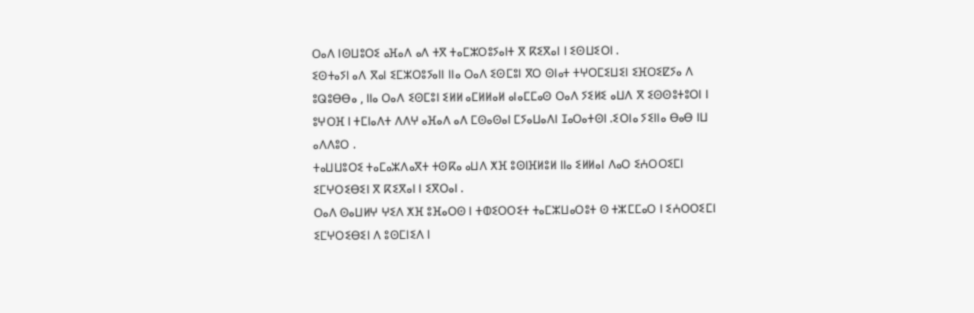ⵔⴰⴷ ⵏⵙⵡⵓⵔⵉ ⴰⴼⴰⴷ ⴰⴷ ⵜⴳ ⵜⴰⵎⵣⵔⵓⵢⴰⵏⵜ ⴳ ⴽⵉⴳⴰⵏ ⵏ ⵉⵙⵡⵉⵔⵏ .
ⵉⵙⵜⴰⵢⵏ ⴰⴷ ⴳⴰⵏ ⵉⵎⵣⵔⵓⵢⴰⵏⵏ ⵏⵏⴰ ⵔⴰⴷ ⵉⵙⵎⵓⵏ ⴳⵔ ⵙⵏⴰⵜ ⵜⵖⵔⵎⵉⵡⵉⵏ ⵉⴼⵔⵉⵇⵢⴰ ⴷ ⵓⵕⵓⴱⴱⴰ , ⵏⵏⴰ ⵔⴰⴷ ⵉⵙⵎⵓⵏ ⵉⵍⵍ ⴰⵎⵍⵍⴰⵍ ⴰⵏⴰⵎⵎⴰⵙ ⵔⴰⴷ ⵢⵉⵍⵉ ⴰⵡⴷ ⴳ ⵉⵙⵙⵓⵜⵓⵔⵏ ⵏ ⵓⵖⵔⴼ ⵏ ⵜⵎⵏⴰⴷⵜ ⴷⴷⵖ ⴰⴼⴰⴷ ⴰⴷ ⵎⵙⴰⵙⴰⵏ ⵎⵢⴰⵡⴰⴷⵏ ⵊⴰⵔⴰⵜⵙⵏ .ⵉⵔⵏⴰ ⵢⵉⵏⵏⴰ ⴱⴰⴱ ⵏⵡ ⴰⴷⴷⵓⵔ .
ⵜⴰⵡⵡⵓⵔⵉ ⵜⴰⵎⴰⵣⴷⴰⴳⵜ ⵜⵙⴽⴰ ⴰⵡⴷ ⵅⴼ ⵓⵙⵏⴼⵍⵓⵍ ⵏⵏⴰ ⵉⵍⵍⴰⵏ ⴷⴰⵔ ⵉⵄⵔⵔⵉⵎⵏ ⵉⵎⵖⵔⵉⴱⵉⵏ ⴳ ⴽⵉⴳⴰⵏ ⵏ ⵉⴳⵔⴰⵏ .
ⵔⴰⴷ ⵙⴰⵡⵍⵖ ⵖⵉⴷ ⵅⴼ ⵓⴼⴰⵔⵙ ⵏ ⵜⵀⵉⵔⵔⵉⵜ ⵜⴰⵎⵣⵡⴰⵔⵓⵜ ⵙ ⵜⵣⵎⵎⴰⵔ ⵏ ⵉⵄⵔⵔⵉⵎⵏ ⵉⵎⵖⵔⵉⴱⵉⵏ ⴷ ⵓⵙⵎⵏⵉⴷ ⵏ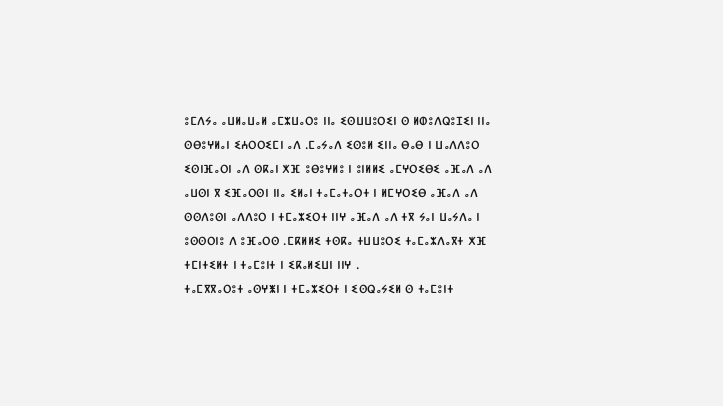ⵓⵎⴷⵢⴰ ⴰⵡⵍⴰⵡⴰⵍ ⴰⵎⵣⵡⴰⵔⵓ ⵏⵏⴰ ⵉⵙⵡⵡⵓⵔⵉⵏ ⵙ ⵍⵀⵓⴷⵕⵓⵊⵉⵏ ⵏⵏⴰ ⵙⴱⵓⵖⵍⴰⵏ ⵉⵄⵔⵔⵉⵎⵏ ⴰⴷ .ⵎⴰⵢⴰⴷ ⵉⵙⵓⵍ ⵉⵏⵏⴰ ⴱⴰⴱ ⵏ ⵡⴰⴷⴷⵓⵔ
ⵉⵙⵏⴼⴰⵔⵏ ⴰⴷ ⵙⴽⴰⵏ ⵅⴼ ⵓⴱⵓⵖⵍⵓ ⵏ ⵓⵏⵍⵍⵉ ⴰⵎⵖⵔⵉⴱⵉ ⴰⴼⴰⴷ ⴰⴷ ⴰⵡⵙⵏ ⴳ ⵉⴼⴰⵔⵙⵏ ⵏⵏⴰ ⵉⵍⴰⵏ ⵜⴰⵎⴰⵜⴰⵔⵜ ⵏ ⵍⵎⵖⵔⵉⴱ ⴰⴼⴰⴷ ⴰⴷ ⵙⵙⴷⵓⵙⵏ ⴰⴷⴷⵓⵔ ⵏ ⵜⵎⴰⵣⵉⵔⵜ ⵏⵏⵖ ⴰⴼⴰⴷ ⴰⴷ ⵜⴳ ⵢⴰⵏ ⵡⴰⵢⴷⴰ ⵏ ⵓⵙⵙⵔⵏⵓ ⴷ ⵓⴼⴰⵔⵙ .ⵎⴽⵍⵍⵉ ⵜⵙⴽⴰ ⵜⵡⵡⵓⵔⵉ ⵜⴰⵎⴰⵣⴷⴰⴳⵜ ⵅⴼ ⵜⵎⵏⵜⵉⵍⵜ ⵏ ⵜⴰⵎⵓⵏⵜ ⵏ ⵉⴽⴰⵍⵉⵡⵏ ⵏⵏⵖ .
ⵜⴰⵎⴳⴳⴰⵔⵓⵜ ⴰⵙⵖⵥⵏ ⵏ ⵜⵎⴰⵣⵉⵔⵜ ⵏ ⵉⵙⵕⴰⵢⵉⵍ ⵙ ⵜⴰⵎⵓⵏⵜ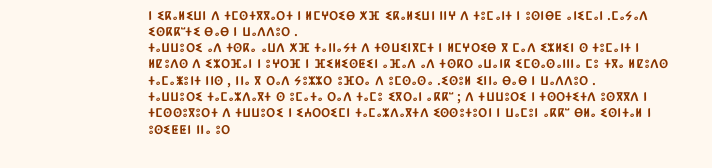ⵏ ⵉⴽⴰⵍⵉⵡⵏ ⴷ ⵜⵎⵙⵜⴳⴳⴰⵔⵜ ⵏ ⵍⵎⵖⵔⵉⴱ ⵅⴼ ⵉⴽⴰⵍⵉⵡⵏ ⵏⵏⵖ ⴷ ⵜⵓⵎⴰⵏⵜ ⵏ ⵓⵙⵏⴱⴹ ⴰⵏⵉⵎⴰⵏ .ⵎⴰⵢⴰⴷ ⵉⵙⴽⴽⵯⵜⵉ ⴱⴰⴱ ⵏ ⵡⴰⴷⴷⵓⵔ .
ⵜⴰⵡⵡⵓⵔⵉ ⴰⴷ ⵜⵙⴽⴰ ⴰⵡⴷ ⵅⴼ ⵜⴰⵏⵏⴰⵢⵜ ⴷ ⵜⵙⵡⵉⵏⴳⵎⵜ ⵏ ⵍⵎⵖⵔⵉⴱ ⴳ ⵎⴰⴷ ⵉⵣⵍⵉⵏ ⵙ ⵜⵓⵎⴰⵏⵜ ⵏ ⵍⵇⵓⴷⵙ ⴷ ⵉⵣⵔⴼⴰⵏ ⵏ ⵓⵖⵔⴼ ⵏ ⴼⵉⵍⵉⵙⵟⵉⵏ ⴰⴼⴰⴷ ⴰⴷ ⵜⵙⴽⵔ ⴰⵡⴰⵏⴽ ⵉⵎⵙⴰⵙⴰⵏⵏⵏⴰ ⵎⵓ ⵜⴳⴰ ⵍⵇⵓⴷⵙ ⵜⴰⵎⴰⵥⵓⵏⵜ ⵏⵏⵙ , ⵏⵏⴰ ⴳ ⵔⴰⴷ ⵢⵓⵣⵣⵔ ⵓⴼⵔⴰ ⴷ ⵓⵎⵙⴰⵙⴰ .ⵉⵙⵓⵍ ⵉⵏⵏⴰ ⴱⴰⴱ ⵏ ⵡⴰⴷⴷⵓⵔ .
ⵜⴰⵡⵡⵓⵔⵉ ⵜⴰⵎⴰⵣⴷⴰⴳⵜ ⵙ ⵓⵎⴰⵜⴰ ⵔⴰⴷ ⵜⴰⵎⵓ ⵉⴳⵔⴰⵏ ⴰⴽⴽⵯ ; ⴷ ⵜⵡⵡⵓⵔⵉ ⵏ ⵜⵙⵔⵜⵉⵜⴷ ⵓⵙⴳⴳⴷ ⵏ ⵜⵎⵙⵙⵓⴳⵓⵔⵜ ⴷ ⵜⵡⵡⵓⵔⵉ ⵏ ⵉⵄⵔⵔⵉⵎⵏ ⵜⴰⵎⴰⵣⴷⴰⴳⵜⴷ ⵉⵙⵙⵓⵜⵓⵔⵏ ⵏ ⵡⴰⵎⵓⵏ ⴰⴽⴽⵯ ⴱⵍⴰ ⵉⵙⵏⵜⴰⵍ ⵏ ⵓⵙⵉⵟⵟⵏ ⵏⵏⴰ ⵓⵔ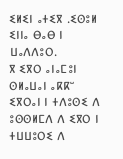ⵉⵍⵉⵏ ⴰⵜⵉⴳ .ⵉⵙⵓⵍ ⵉⵏⵏⴰ ⴱⴰⴱ ⵏ ⵡⴰⴷⴷⵓⵔ.
ⴳ ⵉⴳⵔ ⴰⵏⴰⵎⵓⵏ ⵙⵍⴰⵡⴰⵏ ⴰⴽⴽⵯ ⵉⴳⵔⴰⵏ ⵏ ⵜⴷⵓⵙⵉ ⴷ ⵓⵙⵙⵍⵎⴷ ⴷ ⵉⴳⵔ ⵏ ⵜⵡⵡⵓⵔⵉ ⴷ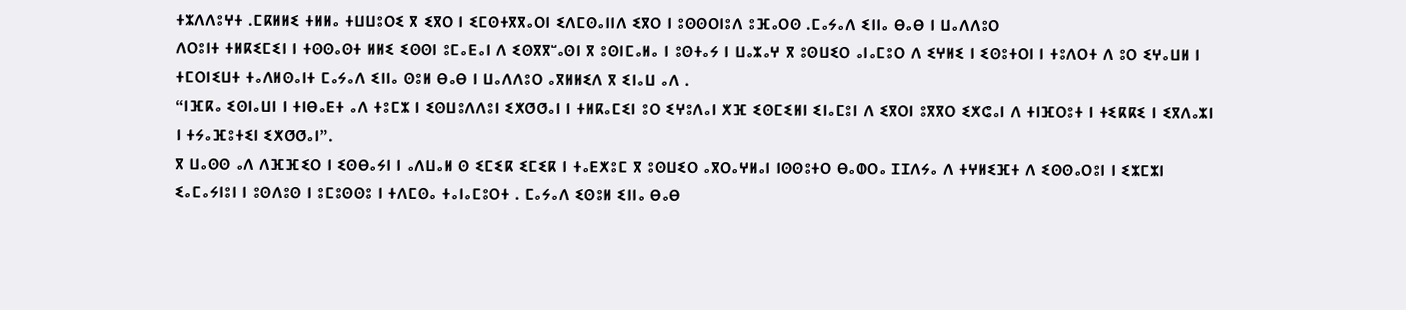ⵜⵣⴷⴷⵓⵖⵜ .ⵎⴽⵍⵍⵉ ⵜⵍⵍⴰ ⵜⵡⵡⵓⵔⵉ ⴳ ⵉⴳⵔ ⵏ ⵉⵎⵙⵜⴳⴳⴰⵔⵏ ⵉⴷⵎⵙⴰⵏⵏⴷ ⵉⴳⵔ ⵏ ⵓⵙⵙⵔⵏⵓⴷ ⵓⴼⴰⵔⵙ .ⵎⴰⵢⴰⴷ ⵉⵏⵏⴰ ⴱⴰⴱ ⵏ ⵡⴰⴷⴷⵓⵔ
ⴷⵔⵓⵏⵜ ⵜⵍⴽⵉⵎⵉⵏ ⵏ ⵜⵙⵙⴰⵙⵜ ⵍⵍⵉ ⵉⵙⵙⵏ ⵓⵎⴰⴹⴰⵏ ⴷ ⵉⵙⴳⴳⵯⴰⵙⵏ ⴳ ⵓⵙⵏⵎⴰⵍⴰ ⵏ ⵓⵙⵜⴰⵢ ⵏ ⵡⴰⵣⴰⵖ ⴳ ⵓⵙⵡⵉⵔ ⴰⵏⴰⵎⵓⵔ ⴷ ⵉⵖⵍⵉ ⵏ ⵉⵙⵓⵜⵔⵏ ⵏ ⵜⵓⴷⵔⵜ ⴷ ⵓⵔ ⵉⵖⴰⵡⵍ ⵏ ⵜⵎⵔⵏⵉⵡⵜ ⵜⴰⴷⵍⵙⴰⵏⵜ ⵎⴰⵢⴰⴷ ⵉⵏⵏⴰ ⵙⵓⵍ ⴱⴰⴱ ⵏ ⵡⴰⴷⴷⵓⵔ ⴰⴳⵍⵍⵉⴷ ⴳ ⵉⵏⴰⵡ ⴰⴷ .
“ⵏⴼⴽⴰ ⵉⵙⵏⴰⵡⵏ ⵏ ⵜⵏⴱⴰⴹⵜ ⴰⴷ ⵜⵓⵎⵣ ⵏ ⵉⵙⵡⵓⴷⴷⵓⵏ ⵉⵅⵚⵚⴰⵏ ⵏ ⵜⵍⴽⴰⵎⵉⵏ ⵓⵔ ⵉⵖⵓⴷⴰⵏ ⵅⴼ ⵉⵙⵎⵉⵍⵏ ⵉⵏⴰⵎⵓⵏ ⴷ ⵉⴳⵔⵏ ⵓⴳⴳⵔ ⵉⵅⵛⴰⵏ ⴷ ⵜⵏⴼⵔⵓⵜ ⵏ ⵜⵉⴽⴽⵉ ⵏ ⵉⴳⴷⴰⵣⵏ ⵏ ⵜⵢⴰⴼⵓⵜⵉⵏ ⵉⵅⵚⵚⴰⵏ”.
ⴳ ⵡⴰⵙⵙ ⴰⴷ ⴷⴼⴼⵉⵔ ⵏ ⵉⵙⴱⴰⵢⵏ ⵏ ⴰⴷⵡⴰⵍ ⵙ ⵉⵎⵉⴽ ⵉⵎⵉⴽ ⵏ ⵜⴰⴹⵅⵓⵎ ⴳ ⵓⵙⵡⵉⵔ ⴰⴳⵔⴰⵖⵍⴰⵏ ⵏⵙⵙⵓⵜⵔ ⴱⴰⵀⵔⴰ ⵊⵊⴷⵢⴰ ⴷ ⵜⵖⵍⵉⴼⵜ ⴷ ⵉⵙⵙⴰⵔⵓⵏ ⵏ ⵉⵣⵎⵣⵏ ⵉⴰⵎⴰⵢⵏⵓⵏ ⵏ ⵓⵙⴷⵓⵙ ⵏ ⵓⵎⵓⵙⵙⵓ ⵏ ⵜⴷⵎⵙⴰ ⵜⴰⵏⴰⵎⵓⵔⵜ . ⵎⴰⵢⴰⴷ ⵉⵙⵓⵍ ⵉⵏⵏⴰ ⴱⴰⴱ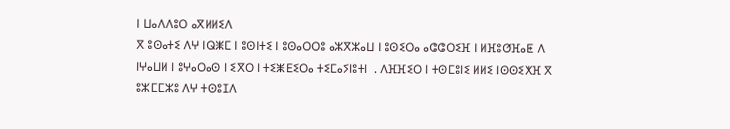ⵏ ⵡⴰⴷⴷⵓⵔ ⴰⴳⵍⵍⵉⴷ
ⴳ ⵓⵙⴰⵜⵉ ⴷⵖ ⵏⵕⵥⵎ ⵏ ⵓⵙⵏⵜⵉ ⵏ ⵓⵙⴰⵔⵔⵓ ⴰⵣⴳⵣⴰⵡ ⵏ ⵓⵙⵉⵔⴰ ⴰⵛⵛⵔⵉⴼ ⵏ ⵍⴼⵓⵚⴼⴰⵟ ⴷ ⵏⵖⴰⵡⵍ ⵏ ⵓⵖⴰⵔⴰⵙ ⵏ ⵉⴳⵔ ⵏ ⵜⵉⵥⴹⵉⵔⴰ ⵜⵉⵎⴰⵢⵏⵓⵜⵏ  . ⴷⴼⴼⵉⵔ ⵏ ⵜⵙⵎⵓⵏⵉ ⵍⵍⵉ ⵏⵙⵙⵉⵅⴼ ⴳ ⵓⵣⵎⵎⵣⵓ ⴷⵖ ⵜⵙⵓⵊⴷ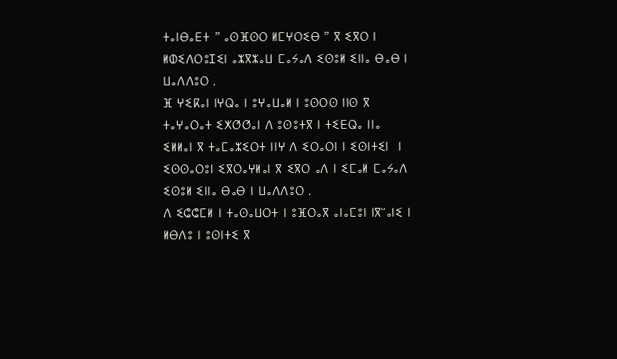ⵜⴰⵏⴱⴰⴹⵜ ” ⴰⵙⴼⵙⵔ ⵍⵎⵖⵔⵉⴱ ” ⴳ ⵉⴳⵔ ⵏ ⵍⵀⵉⴷⵔⵓⵊⵉⵏ ⴰⵣⴳⵣⴰⵡ ⵎⴰⵢⴰⴷ ⵉⵙⵓⵍ ⵉⵏⵏⴰ ⴱⴰⴱ ⵏ ⵡⴰⴷⴷⵓⵔ .
ⴼ ⵖⵉⴽⴰⵏ ⵏⵖⵕⴰ ⵏ ⵓⵖⴰⵡⴰⵍ ⵏ ⵓⵙⵔⵙ ⵏⵏⵙ ⴳ ⵜⴰⵖⴰⵔⴰⵜ ⵉⵅⵚⵚⴰⵏ ⴷ ⵓⵙⵓⵜⴳ ⵏ ⵜⵉⴹⵕⴰ ⵏⵏⴰ ⵉⵍⵍⴰⵏ ⴳ ⵜⴰⵎⴰⵣⵉⵔⵜ ⵏⵏⵖ ⴷ ⵉⵔⴰⵔⵏ ⵏ ⵉⵙⵏⵜⵉⵏ  ⵏ ⵉⵙⵙⴰⵔⵓⵏ ⵉⴳⵔⴰⵖⵍⴰⵏ ⴳ ⵉⴳⵔ ⴰⴷ ⵏ ⵉⵎⴰⵍ ⵎⴰⵢⴰⴷ ⵉⵙⵓⵍ ⵉⵏⵏⴰ ⴱⴰⴱ ⵏ ⵡⴰⴷⴷⵓⵔ .
ⴷ ⵉⵛⵛⵎⵍ ⵏ ⵜⴰⵙⴰⵡⵔⵜ ⵏ ⵓⴼⵔⴰⴳ ⴰⵏⴰⵎⵓⵏ ⵏⴳⵯⴰⵏⵉ ⵏ ⵍⴱⴷⵓ ⵏ ⵓⵙⵏⵜⵉ ⴳ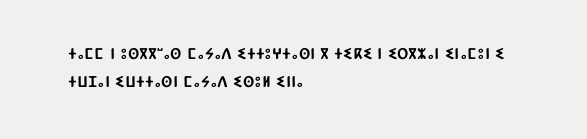ⵜⴰⵎⵎ ⵏ ⵓⵙⴳⴳⵯⴰⵙ ⵎⴰⵢⴰⴷ ⵉⵜⵜⵓⵖⵜⴰⵙⵏ ⴳ ⵜⵉⴽⵉ ⵏ ⵉⵔⴳⵣⴰⵏ ⵉⵏⴰⵎⵓⵏ ⵉ ⵜⵡⵊⴰⵏ ⵉⵡⵜⵜⴰⵙⵏ ⵎⴰⵢⴰⴷ ⵉⵙⵓⵍ ⵉⵏⵏⴰ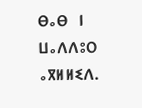ⴱⴰⴱ  ⵏ ⵡⴰⴷⴷⵓⵔ ⴰⴳⵍⵍⵉⴷ.